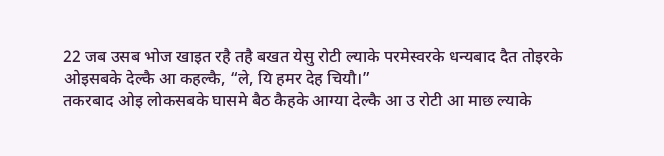22 जब उसब भोज खाइत रहै तहै बखत येसु रोटी ल्याके परमेस्वरके धन्यबाद दैत तोइरके ओइसबके देल्कै आ कहल्कै, “ले, यि हमर देह चियौ।”
तकरबाद ओइ लोकसबके घासमे बैठ कैहके आग्या देल्कै आ उ रोटी आ माछ ल्याके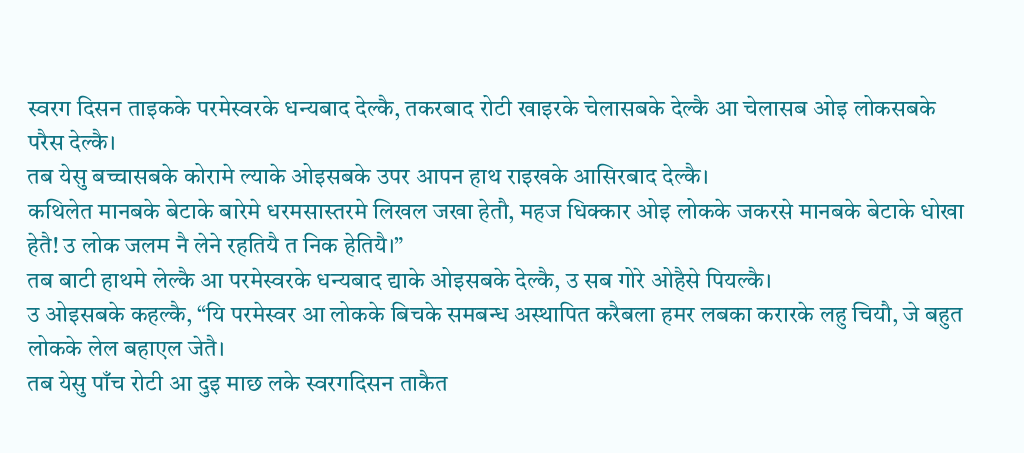स्वरग दिसन ताइकके परमेस्वरके धन्यबाद देल्कै, तकरबाद रोटी खाइरके चेलासबके देल्कै आ चेलासब ओइ लोकसबके परैस देल्कै।
तब येसु बच्चासबके कोरामे ल्याके ओइसबके उपर आपन हाथ राइखके आसिरबाद देल्कै।
कथिलेत मानबके बेटाके बारेमे धरमसास्तरमे लिखल जखा हेतौ, महज धिक्कार ओइ लोकके जकरसे मानबके बेटाके धोखा हेतै! उ लोक जलम नै लेने रहतियै त निक हेतियै।”
तब बाटी हाथमे लेल्कै आ परमेस्वरके धन्यबाद द्याके ओइसबके देल्कै, उ सब गोरे ओहैसे पियल्कै।
उ ओइसबके कहल्कै, “यि परमेस्वर आ लोकके बिचके समबन्ध अस्थापित करैबला हमर लबका करारके लहु चियौ, जे बहुत लोकके लेल बहाएल जेतै।
तब येसु पाँच रोटी आ दुइ माछ लके स्वरगदिसन ताकैत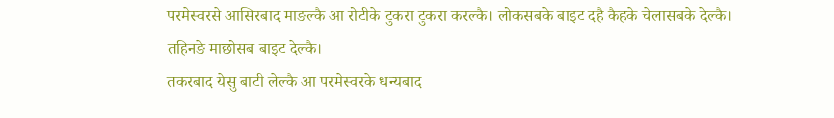परमेस्वरसे आसिरबाद माङल्कै आ रोटीके टुकरा टुकरा करल्कै। लोकसबके बाइट दहै कैहके चेलासबके देल्कै। तहिनङे माछोसब बाइट देल्कै।
तकरबाद येसु बाटी लेल्कै आ परमेस्वरके धन्यबाद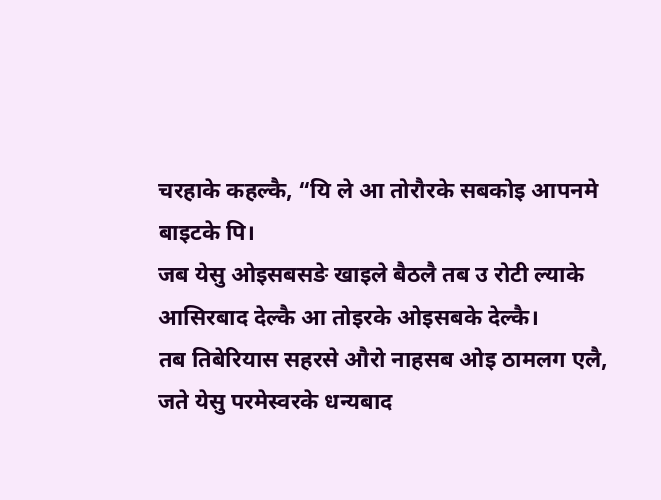चरहाके कहल्कै, “यि ले आ तोरौरके सबकोइ आपनमे बाइटके पि।
जब येसु ओइसबसङे खाइले बैठलै तब उ रोटी ल्याके आसिरबाद देल्कै आ तोइरके ओइसबके देल्कै।
तब तिबेरियास सहरसे औरो नाहसब ओइ ठामलग एलै, जते येसु परमेस्वरके धन्यबाद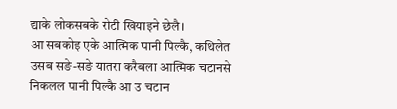द्याके लोकसबके रोटी खियाइने छेलै।
आ सबकोइ एके आत्मिक पानी पिल्कै, कथिलेत उसब सङे-सङे यातरा करैबला आत्मिक चटानसे निकलल पानी पिल्कै आ उ चटान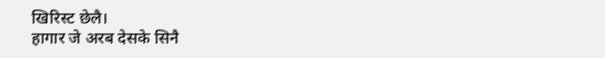खिरिस्ट छेलै।
हागार जे अरब देसके सिनै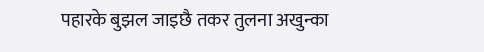पहारके बुझल जाइछै तकर तुलना अखुन्का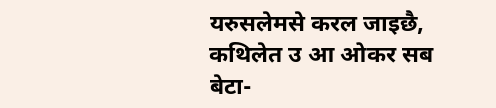यरुसलेमसे करल जाइछै, कथिलेत उ आ ओकर सब बेटा-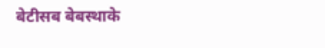बेटीसब बेबस्थाके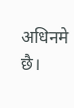अधिनमे छै।